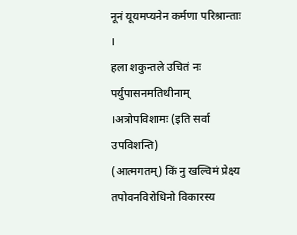नूनं यूयमप्यनेन कर्मणा परिश्रान्ताः ।
हला शकुन्तले उचितं नः पर्युपासनमतिथीनाम् ।अत्रोपविशामः (इति सर्वा उपविशन्ति)
(आत्मगतम्) किं नु खल्विमं प्रेक्ष्य तपोवनविरोधिनो विकारस्य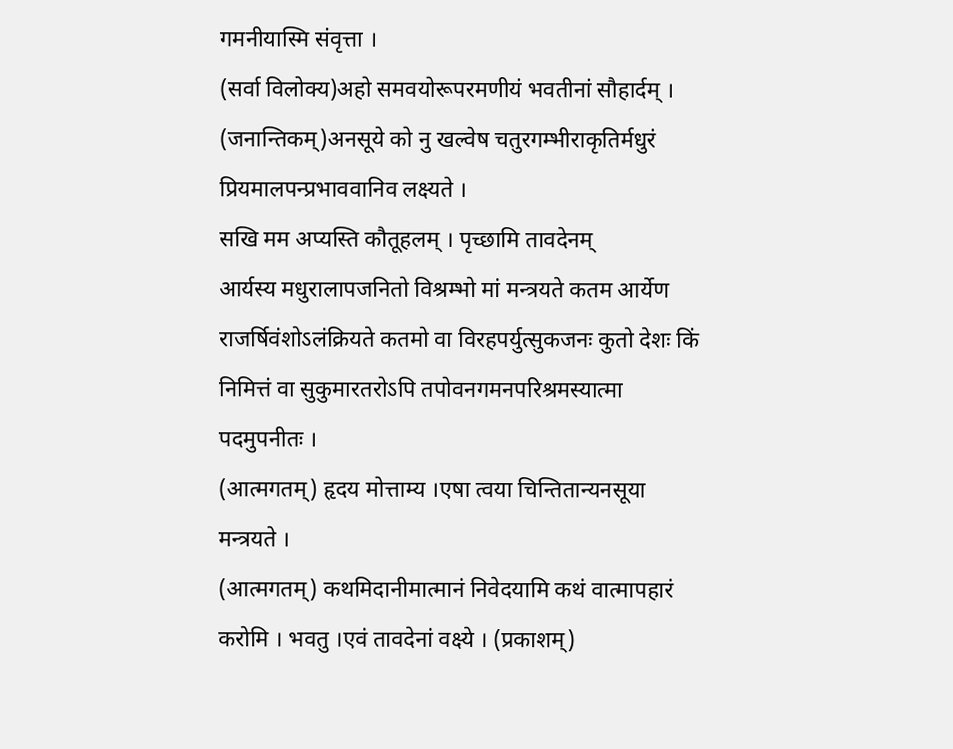गमनीयास्मि संवृत्ता ।
(सर्वा विलोक्य)अहो समवयोरूपरमणीयं भवतीनां सौहार्दम् ।
(जनान्तिकम्)अनसूये को नु खल्वेष चतुरगम्भीराकृतिर्मधुरं प्रियमालपन्प्रभाववानिव लक्ष्यते ।
सखि मम अप्यस्ति कौतूहलम् । पृच्छामि तावदेनम्
आर्यस्य मधुरालापजनितो विश्रम्भो मां मन्त्रयते कतम आर्येण राजर्षिवंशोऽलंक्रियते कतमो वा विरहपर्युत्सुकजनः कुतो देशः किं निमित्तं वा सुकुमारतरोऽपि तपोवनगमनपरिश्रमस्यात्मा पदमुपनीतः ।
(आत्मगतम्) हृदय मोत्ताम्य ।एषा त्वया चिन्तितान्यनसूया मन्त्रयते ।
(आत्मगतम्) कथमिदानीमात्मानं निवेदयामि कथं वात्मापहारं करोमि । भवतु ।एवं तावदेनां वक्ष्ये । (प्रकाशम्)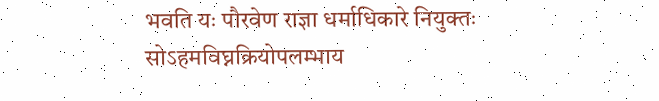भवति यः पौरवेण राज्ञा धर्माधिकारे नियुक्तः सोऽहमविघ्नक्रियोपलम्भाय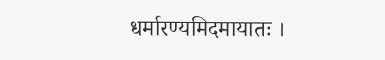धर्मारण्यमिदमायातः ।